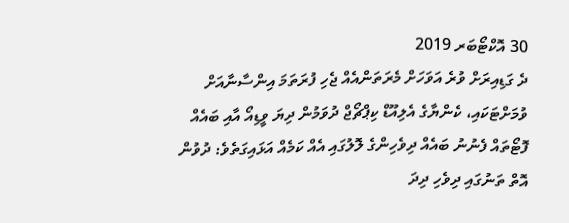30 އޮކްޓޯބަރ 2019
ދެ ގަޑިއިރަށް ވުރެ އަވަހަށް މެރަތަންއެއް ޖެހި ފުރަތަމަ އިންސާނާއަށް ވުމަށްޓަކައި، ކެންޔާގެ އެލިއޫޑް ކިޕްޗޯޖް ދުވަމުން ދިޔަ ވީޑިއޯ އާއި ބައެއް ފޮޓޯތައް ފެނުނު ބައެއް ދިވެހިންގެ ލޮލުގައި އެއް ކަމެއް އަޅައިގަތެވެ: ދުވުން އޮތް ތަނުގައި ދިވެހި ދިދަ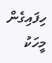ހިފައިގެން މީހަކު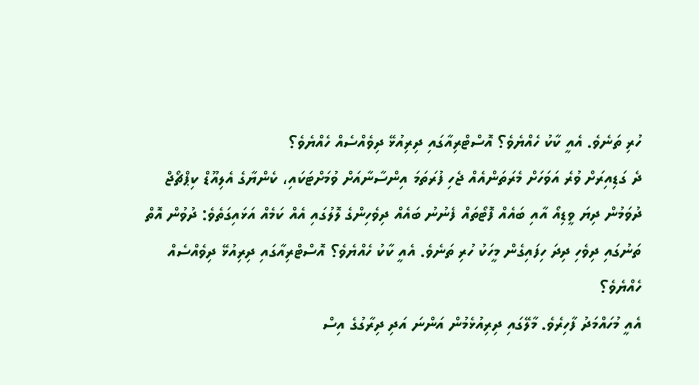ހުރި ތަނެވެ. އެއީ ކާކު ހެއްޔެވެ؟ އޮސްޓްރިއާގައި ދިރިއުޅޭ ދިވެއްސެއް ހެއްޔެވެ؟
ދެ ގަޑިއިރަށް ވުރެ އަވަހަށް މެރަތަންއެއް ޖެހި ފުރަތަމަ އިންސާނާއަށް ވުމަށްޓަކައި، ކެންޔާގެ އެލިއޫޑް ކިޕްޗޯޖް ދުވަމުން ދިޔަ ވީޑިއޯ އާއި ބައެއް ފޮޓޯތައް ފެނުނު ބައެއް ދިވެހިންގެ ލޮލުގައި އެއް ކަމެއް އަޅައިގަތެވެ: ދުވުން އޮތް ތަނުގައި ދިވެހި ދިދަ ހިފައިގެން މީހަކު ހުރި ތަނެވެ. އެއީ ކާކު ހެއްޔެވެ؟ އޮސްޓްރިއާގައި ދިރިއުޅޭ ދިވެއްސެއް ހެއްޔެވެ؟
އެއީ މުހައްމަދު ފާހިރެވެ. މާލޭގައި ދިރިއުޅެމުން އަންނަ އަދި ދިރާގުގެ އިސް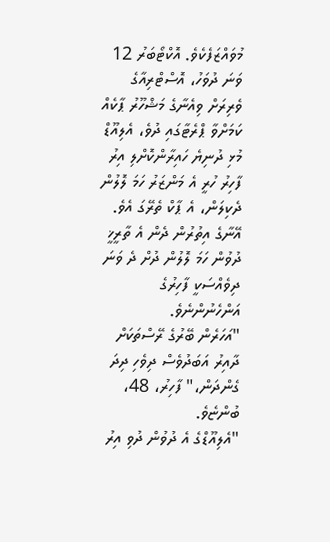މުވައްޒަފެކެވެ. އޮކްޓޯބަރު 12 ވަނަ ދުވަހު، އޮސްޓްރިއާގެ ވެރިރަށް ވިއެނާގެ މަޝްހޫރު ޕާކެއް ކަމަށްވާ ޕްރެޓާގައި ދުވެ، އެލިއޫޑް މުޅި ދުނިޔެ ހައިރާންކޮށްލި އިރު ފާހިރު ހުރީ އެ މަންޒަރު ހަމަ ލޮލުން ދެކިލަން، އެ ޕާކް ތެރޭގަ އެވެ. އޭނާގެ އިތުރުން ދެން އެ ތާރީޚީ ދުވުން ހަމަ ލޮލުން ދުށް ދެ ވަނަ ދިވެއްސަކީ ފާހިރުގެ އަންހެނުންނެވެ.
"އަހަރެން ބޭރުގެ ރޭސްތަކަށް ދާއިރު އަބަދުވެސް ދިވެހި ދިދަ ގެންދަން،" ފާހިރު، 48، ބުންޏެވެ.
"އެލިއޫޑްގެ އެ ދުވުން ދުވި އިރު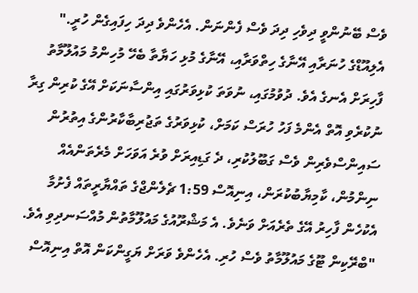ވެސް ބޭނުންވީ ދިވެހި ދިދަ ވެސް ފެންނަން. އެހެންވެ ދިދަ ހިފައިގެން ހުރީ."
އެލިއޫޑްގެ ހުނަރާއި އޭނާގެ ހިތްވަރާއި، އޭނާގެ މުޅި ހަޔާތާ ބެހޭ މުހިންމު މައުލޫމާތު ފާހިރަށް އެނގެ އެވެ. ދުވުމުގައި، ނުވަތަ ކުޅިވަރުގައި އިންސާނަކަށް އޭގެ ކުރިން ގިރާ ނުކުރެވި އޮތް އެންމެ ފަހު ހުރަސް ކަމަށް، ކުޅިވަރުގެ ތަޖުރިބާކާރުންގެ އިތުރުން ސައިންސްވެރިން ވެސް ގަބޫލުކުރި، ދެ ގަޑިއިރަށް ވުރެ އަވަހަށް މެރެތަންއެއް ނިންމުން، ކާމިޔާބުކުރަން، އިނިއޮސް 1:59 ޗެލެންޖްގެ ތައްޔާރީތައް ފެށުމާ އެކުހެން ފާހިރު އޭގެ ތެރެއަށް ވަނެވެ. އެ މަޝްރޫއުގެ މައުލޫމާތުން މުއްސަނދިވި އެވެ.
"ބްރޭކިން ޓޫގެ މައުލޫމާތު ވެސް ހުރި. އެހެންވެ ވަރަށް ޔަގީންކަން އޮތް އިނިއޮސް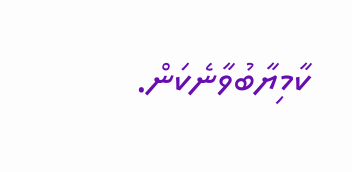ކާމިޔާބުވާނެކަން.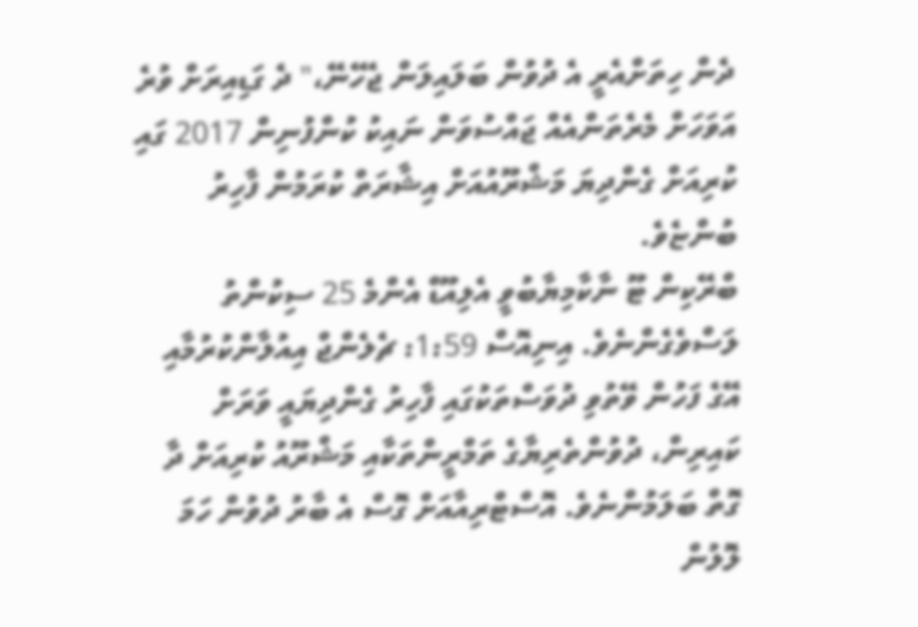ދެން ހިތަށްއެރީ އެ ދުވުން ބަލައިލަން ޖެހޭނޭ،" ދެ ގަޑިއިރަށް ވުރެ އަވަހަށް މެރެތަންއެއް ޖައްސުވަން ނައިކު ކުންފުނިން 2017 ގައި ކުރިއަށް ގެންދިޔަ މަޝްރޫއުއަށް އިޝާރަތް ކުރަމުން ފާހިރު ބުންޏެވެ.
ބްރޭކިން ޓޫ ނާކާމިޔާބުވީ އެލިއޫޑް އެންމެ 25 ސިކުންތު ލަސްވެގެންނެވެ. އިނިއޮސް 1:59: ޗެލެންޖް އިއުލާންކުރުމާއި އޭގެ ފަހުން ވޭތުވި ދުވަސްތަކުގައި ފާހިރު ގެންދިޔައީ ވަރަށް ކައިރިން، ދުވުންތެރިޔާގެ ތަމްރީންތަކާއި މަޝްރޫއު ކުރިއަށް ދާ ގޮތް ބަލަމުންނެވެ. އޮސްޓްރިއާއަށް ގޮސް އެ ބާރު ދުވުން ހަމަ ލޮލުން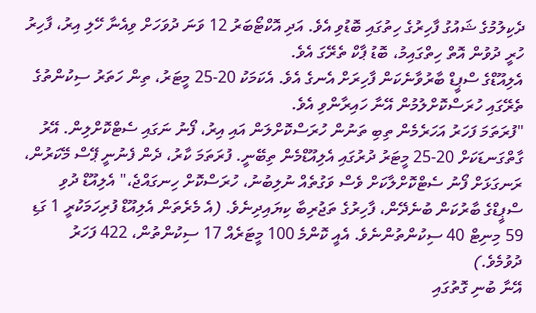ދެކިލުމުގެ ޝައުގު ފާހިރުގެ ހިތުގައި ބޮޑުވި އެވެ. އަދި އޮކްޓޯބަރު 12 ވަނަ ދުވަހަށް ވިއެނާ ހޭލި އިރު، ފާހިރު ހުރީ ދުވުން އޮތް ހިތްގައިމު، ބޮޑު ޕާކް ތެރޭގަ އެވެ.
އެލިއޫޑްގެ ސްޕީޑް ބާރުވާނެކަން ފާހިރަށް އެނގެ އެވެ. އެކަމަކު 20-25 މީޓަރު، ތިން ހަތަރު ސިކުންތުގެ ތެރޭގައި ހުރަސްކޮށްލުމުން އޭނާ ހައިރާންވި އެވެ.
"ފުރަތަމަ ފަހަރު އަހަރެމެން ތިބި ތަނުން ހުރަސްކޮށްލަން އައި އިރު، ފޯނު ނަގައި ސެޓްކޮށްލިން. އޭރު ގާތްގަނޑަކަށް 20-25 މީޓަރު ދުރުގައި އެލިއޫޑްމެން ތިބޭނީ. ފުރަތަމަ ކާރު، ދެން ފެނުނީ ޕޭސް މޭކަރުން، ރަނގަޅަށް ފޯނު ސެޓްކޮށްލާކަށް ވެސް ވަގުތެއް ނުލިބުނު، ހުރަސްކޮށް ހިނގައްޖެ،" އެލިއޫޑް ދުވި ސްޕީޑްގެ ބާރުކަން ބުނެދޭން، ފާހިރުގެ ތަޖުރިބާ ކިޔައިދިނެވެ. (އެ މެރެތަން އެލިއޫޑް ފުރިހަމަކުރީ 1 ގަޑި 59 މިނިޓް 40 ސިކުންތުންނެވެ. އެއީ ކޮންމެ 100 މީޓަރެއް 17 ސިކުންތުން، 422 ފަހަރު ދުވުމެވެ.)
އޭނާ ބުނި ގޮތުގައި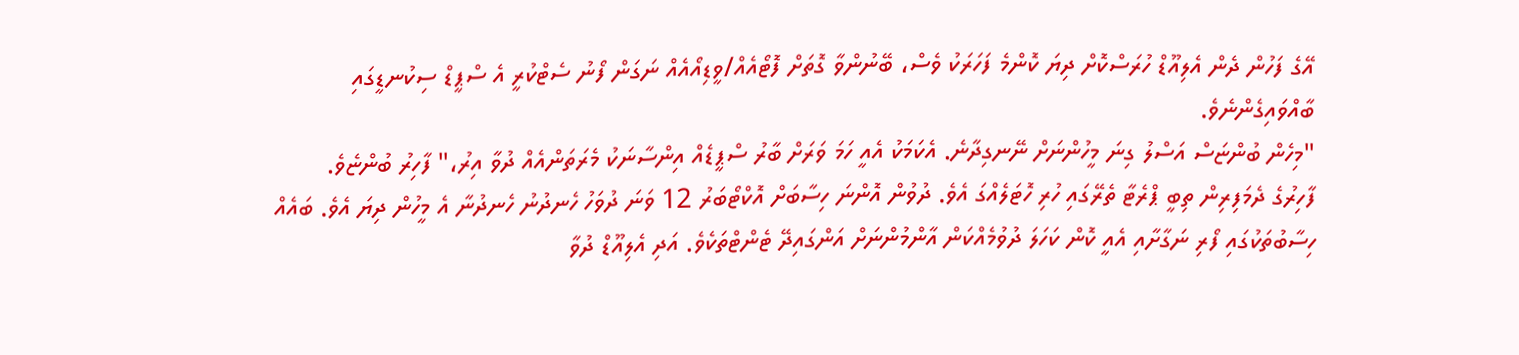އޭގެ ފަހުން ދެން އެލިއޫޑް ހުރަސްކޮށް ދިޔަ ކޮންމެ ފަހަރަކު ވެސް، ބޭނުންވާ ގޮތަށް ފޮޓޯއެއް/ވީޑިއޯއެއް ނަގަން ފޯނު ސެޓްކުރީ އެ ސްޕީޑް ސިކުނޑީގައި ބާއްވައިގެންނެވެ.
"މިހެން ބުންޏަސް އަސްލު ގިނަ މީހުންނަށް ނޭނގިދާނެ. އެކަމަކު އެއީ ހަމަ ވަރަށް ބާރު ސްޕީޑެއް އިންސާނަކު މެރަތަންއެއް ދުވާ އިރު،" ފާހިރު ބުންޏެވެ.
ފާހިރުގެ ދެމަފިރިން ތިބީ ޕްރެޓާ ތެރޭގައި ހުރި ހޮޓަލެއްގަ އެވެ. ދުވުން އޮންނަ ހިސާބަށް އޮކްޓޯބަރު 12 ވަނަ ދުވަހު ހެނދުނު ހެނދުނާ އެ މީހުން ދިޔަ އެވެ. ބައެއް ހިސާބުތަކުގައި ފޯރި ނަގާށާއި އެއީ ކޮން ކަހަލަ ދުވުމެއްކަން އާންމުންނަށް އަންގައިދޭ ޓެންޓްތަކެވެ. އަދި އެލިއޫޑް ދުވާ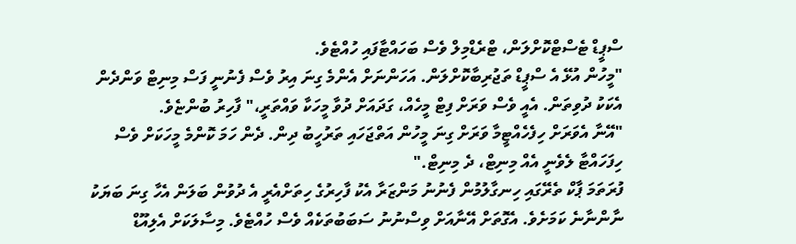ސްޕީޑް ޓެސްޓްކޮށްލަން، ޓްރެޑްމިލް ވެސް ބަހައްޓާފައި ހުއްޓެވެ.
"މީހުން އުޅޭ އެ ސްޕީޑް ތަޖުރިބާކޮށްލަން. އަހަންނަށް އެންމެ ގިނަ އިރު ވެސް ފެނުނީ ފަސް މިނިޓް ވަންދެން އެކަކު ދުވިތަން. އެއީ ވެސް ވަރަށް ފިޓް މީހެއް، ގަދައަށް ދުވާ މީހަކާ ވައްތަރީ،" ފާހިރު ބުންޏެވެ.
"އޭނާ އެވަރަށް ހިފެހެއްޓީމާ ވަރަށް ގިނަ މީހުން އަތްޖަހައި ތަރުހީބު ދިން. ދެން ހަމަ ކޮންމެ މީހަކަށް ވެސް ހިފަހައްޓާ ލެވެނީ އެއް މިނިޓް، ދެ މިނިޓް."
ފުރަތަމަ ޕާކް ތެރޭގައި ހިނގާލުމުން ފެނުނު މަންޒަރާ އެކު ފާހިރުގެ ހިތަށްއެރީ އެ ދުވުން ބަލަން އެހާ ގިނަ ބަޔަކު ނާންނާނެ ކަމަށެވެ. އެގޮތަށް އޭނާއަށް ވިސްނުނު ސަބަބުތަކެއް ވެސް ހުއްޓެވެ. މިސާލަކަށް އެލިއޫޑް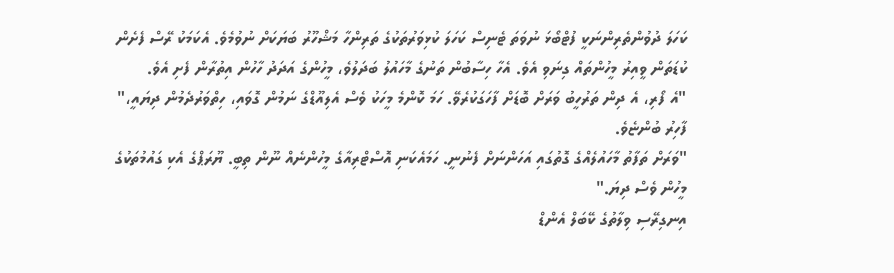ކަހަލަ ދުވުންތެރިންނަކީ ފުޓްބޯޅަ ނުވަތަ ޓެނިސް ކަހަލަ ކުޅިވަރުތަކުގެ ތަރިންހާ މަޝްހޫރު ބަޔަކަށް ނުވުމެވެ. އެކަމަކު ރޭސް ފެށެން ކުޑަތަން ވީއިރު މީހުންތައް ގިނަވި އެވެ. އެހާ ހިސާބުން ތަނުގެ މާހައުލު ބަދަލުވެ، މީހުންގެ އަދަދު ހާހުން އިތުރާން ފެށި އެވެ.
"އެ ފޯރި، އެ ދިން ތަރުހީބު ވަރަށް ބޮޑަށް ފާހަގަކުރެވޭ. ހަމަ ކޮންމެ މީހަކު ވެސް އެލިއޫޑްގެ ނަމުން ގޮވައި، ހިތްވަރުދެމުން ދިޔައީ،" ފާހިރު ބުންޏެވެ.
"ވަރަށް ތަފާތު މާހައުލެއްގެ ގޮތުގައި އަހަންނަށް ފެނުނީ. ހަމައެކަނި އޮސްޓްރިއާގެ މީހުންނެއް ނޫން ތިބީ. ޔޫރަޕްގެ އެކި ގައުމުތަކުގެ މީހުން ވެސް ދިޔަ."
އިނގިރޭސި ވިލާތުގެ ކޭބަލް އެންޑް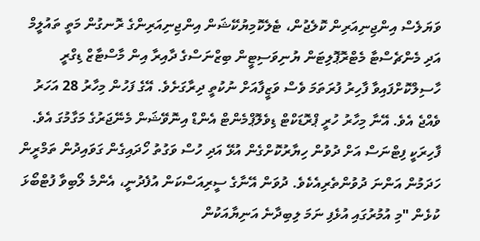ވަޔަލެސް އިންޖިނިއަރިން ކޮލެޖުން، ޓެލެކޮމިޔުކޭޝަން އިންޖިނިއަރިންގެ ރޮނގުން މަތީ ތައުލީމް އަދި މެންޗެސްޓާ މެޓްރޮޕޮލިޓަން ޔުނިވަސިޓީން ބިޒްނަސްގެ ދާއިރާ އިން މާސްޓާޒް ޑިގްރީ ހާސިލްކޮށްފައިވާ ފާހިރު ފުރަތަމަ ވެސް ވަޒީފާއަށް ނުކުތީ ދިރާގަށެވެ. އޭގެ ފަހުން މިހާރު 28 އަހަރު ވެއްޖެ އެވެ. އޭނާ މިހާރު ހުރީ ޕްރޮޑަކްޓް ޑިވެލޮޕްމެންޓް އެންޑް އިނޮވޭޝަން މެނޭޖަރުގެ މަގާމުގަ އެވެ.
ފާހިރަކީ ފިޓްނަސް އަށް ދުވުން ހިޔާރުކޮށްގެން އުޅޭ އަދި ހުސް ވަގުތު ހޯދައިގެން ގަވައިދުން ތަމްރީން ހަދަމުން އަންނަ ދުވުންތެރިއެކެވެ. ދުވަން އޭނާގެ ސީރިއަސްކަން އުފެދުނީ، އެންމެ ލޯބިވާ ފުޓްބޯޅަ ކުޅެން "މި އުމުރުގައި އުޅެފި ނަމަ ލިބިދާނެ އަނިޔާއަކުން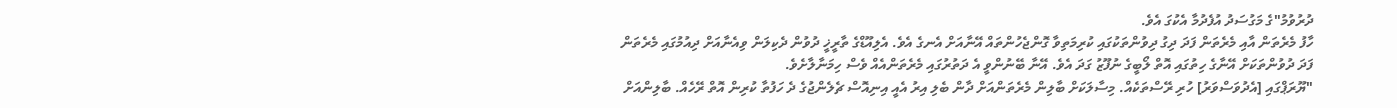ދުރުވުމު"ގެ މަގުސަދު އުފެދުމާ އެކުގަ އެވެ.
ހާފު މެރެތަން އާއި މެރެތަން ފަދަ ދިގު ދިވުންތަކުގައި ކުރިމަތިވާ ގޮންޖެހުންތައް އޭނާއަށް އެނގެ އެވެ. އެލިއޫޑްގެ ތާރީޚީ ދުވުން ދެކިލަން ވިއެނާއަށް ދިއުމުގައި މެރެތަން ފަދަ ދުވުންތަކަށް އޭނާގެ ހިތުގައި އޮތް ލޯބީގެ ނުފޫޒު ގަދަ އެވެ. އޭނާ ބޭނުންވީ އެ ދަތުރުގައި މެރެތަންއެއް ވެސް ހިމަނާލާށެވެ.
"ޔޫރަޕްގައި [އެދުވަސްވަރު] ހުރި ރޭސްތަކެއް. މިސާލަކަށް ބާލިން މެރެތަންއަށް ދާން ބެލި އިރު އެއީ އިނިއޮސް ޗެލެންޖުގެ ދެ ހަފުތާ ކުރިން އޮތް ރޭހެއް. ބާލިންއަށް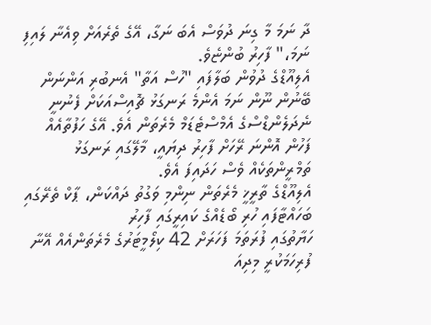ދާ ނަމަ މާ ގިނަ ދުވަސް އެބަ ނަގާ، އޭގެ ތެރެއަށް ވިއެނާ ލައިފި ނަމަ،" ފާހިރު ބުންޏެވެ.
އެލިއޫޑްގެ ދުވުން ބަލާފައި "ހުސް އަތާ" އެނބުރި އަންނަން ބޭނުން ނޫން ނަމަ އެންމެ ރަނގަޅު ޗޮއިސްއަކަށް ފެނުނީ ނެދަލެންޑްސްގެ އެމްސްޓެޑަމް މެރެތަން އެވެ. އޭގެ ހަފުތާއެއް ފަހުން އޮންނަ ރޭހަށް ފާހިރު ދިޔައީ، މާލޭގައި ރަނގަޅު ތަމްރީންތަކެއް ވެސް ހަދައިފަ އެވެ.
އެލިއޫޑްގެ ތާރީޚީ މެރެތަން ނިންމި ވަގުތު ދައްކަން، ޕާކް ތެރޭގައި ބަހައްޓާފައި ހުރި ބޯޑެއްގެ ކައިރީގައި ފާހިރު
ހަޔާތުގައި ފުރަތަމަ ފަހަރަށް 42 ކިލޯމީޓަރުގެ މެރެތަންއެއް އޭނާ ފުރިހަމަކުރީ މިދިއަ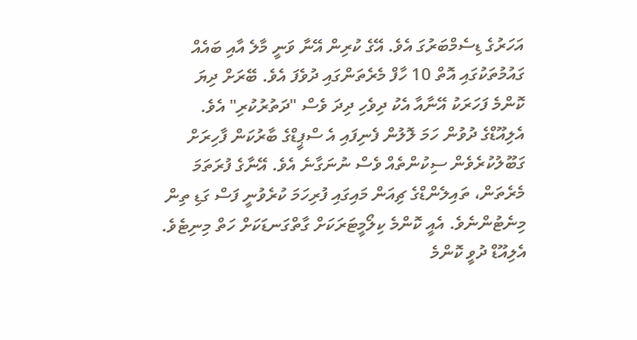އަހަރުގެ ޑިސެމްބަރުގަ އެވެ. އޭގެ ކުރިން އޭނާ ވަނީ މާލެ އާއި ބައެއް ގައުމުތަކުގައި އޮތް 10 ހާފް މެރެތަންގައި ދުވެފަ އެވެ. ބޭރަށް ދިޔަ ކޮންމެ ފަހަރަކު އޭނާއާ އެކު ދިވެހި ދިދަ ވެސް "ދަތުރުކުރި" އެވެ.
އެލިއޫޑްގެ ދުވުން ހަމަ ލޮލުން ފެނިފައި އެ ސްޕީޑްގެ ބާރުކަން ފާހިރަށް ގަބޫލުކުރެވެން ސިކުންތެއް ވެސް ނުނަގާނެ އެވެ. އޭނާގެ ފުރަތަމަ މެރެތަން، ތައިލެންޑްގެ ޗިއަން މައިގައި ފުރިހަމަ ކުރެވުނީ ފަސް ގަޑި ތިން މިނެޓުންނެވެ. އެއީ ކޮންމެ ކިލޯމީޓަރަކަށް ގާތްގަނޑަކަށް ހަތް މިނިޓެވެ. އެލިއޫޑް ދުވީ ކޮންމެ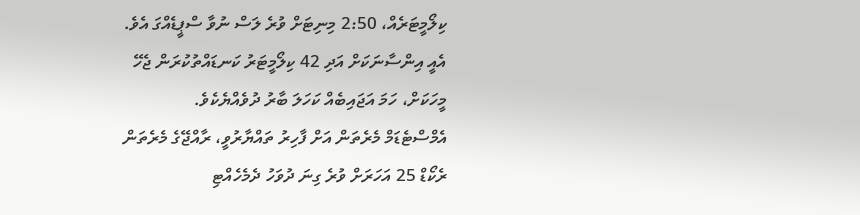ކިލޯމީޓަރެއް، 2:50 މިނިޓަށް ވުރެ ލަސް ނުވާ ސްޕީޑެއްގަ އެވެ.
އެއީ އިންސާނަކަށް އަދި 42 ކިލޯމީޓަރު ކަނޑައްތުކުރަން ޖެހޭ މީހަކަށް، ހަމަ އަޖައިބެއް ކަހަލަ ބާރު ދުވެއްޔެކެވެ.
އެމްސްޓެޑަމް މެރެތަން އަށް ފާހިރު ތައްޔާރުވީ، ރާއްޖޭގެ މެރެތަން ރެކޯޑް 25 އަހަރަށް ވުރެ ގިނަ ދުވަހު ދެމެހެއްޓި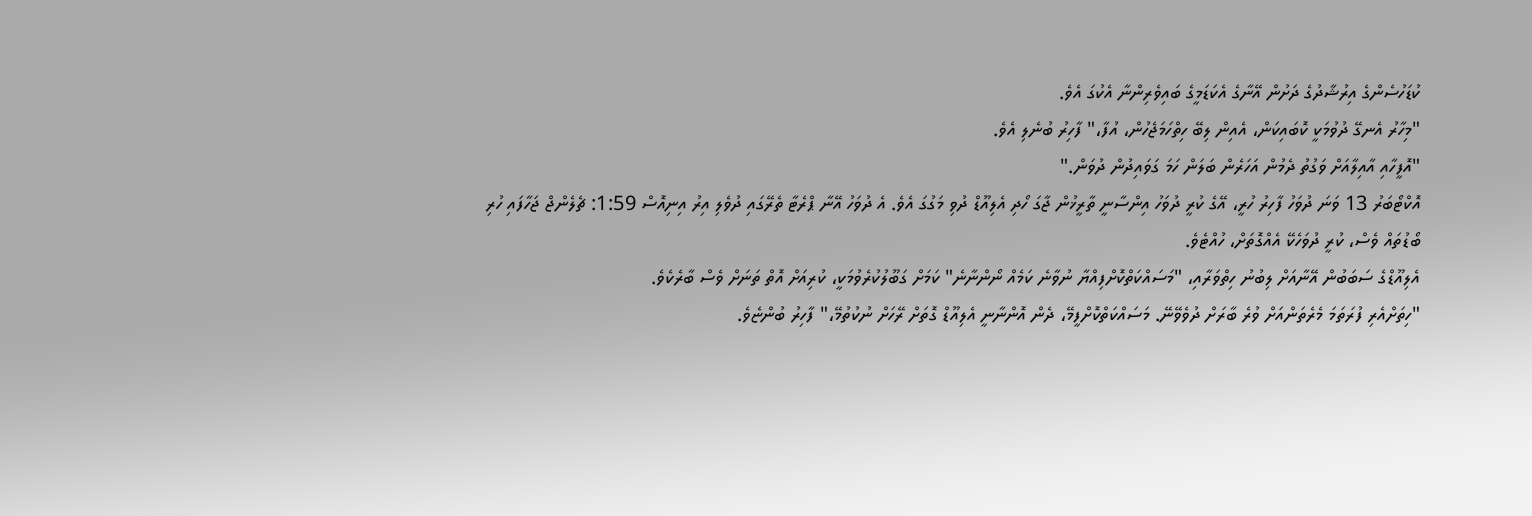ކުޑަހުސެންގެ އިރުޝާދުގެ ދަށުން އޭނާގެ އެކަޑަމީގެ ބައިވެރިންނާ އެކުގަ އެވެ.
"މިހާރު އެނގޭ ދުވުމަކީ ކޮބައިކަން، އެއިން ލިބޭ ހިތްހަމަޖެހުން، އުފާ،" ފާހިރު ބުނެލި އެވެ.
"އޮފީހާއި އާއިލާއަށް ވަގުތު ދެމުން އަހަރެން ބަލަން ހަމަ ގަވައިދުން ދުވަން."
އޮކްޓޯބަރު 13 ވަނަ ދުވަހު ފާހިރު ހުރީ، އޭގެ ކުރީ ދުވަހު އިންސާނީ ތާރީޚުން ޖާގަ ހޯދި އެލިއޫޑް ދުވި މަގުގަ އެވެ. އެ ދުވަހު އޭނާ ޕްރެޓާ ތެރޭގައި ދުވެލި އިރު އިނިއޮސް 1:59: ޗެލެންޖް ޖަހާފައި ހުރި ބޯޑުތައް ވެސް، ކުރީ ދުވަހެކޭ އެއްގޮތަށް، ހުއްޓެވެ.
އެލިއޫޑްގެ ސަބަބުން އޭނާއަށް ލިބުނު ހިތްވަރާއި، "މަސައްކަތްކޮށްފިއްޔާ ނުވާނެ ކަމެއް ނޯންނާނެ" ކަމަށް ގަބޫލުކުރެވުމަކީ، ކުރިއަށް އޮތް ތަނަށް ވެސް ބާރެކެވެ.
"ހިތަށްއެރި ފުރަތަމަ މެރެތަންއަށް ވުރެ ބާރަށް ދުވެވޭނޭ. މަސައްކަތްކޮށްފީމޭ، ދެން އޮންނާނީ އެލިއޫޑް ގޮތަށް ރޭހަށް ނުކުތުމޭ،" ފާހިރު ބުންޏެވެ.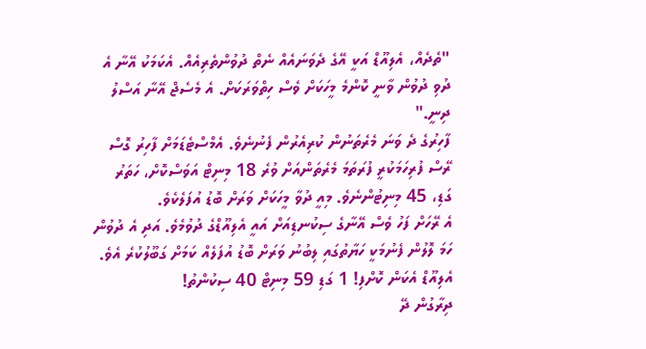"ތެދެއް، އެލިއޫޑް އަކީ އޭގެ ދެވަނައެއް ނެތް ދުވުންތެރިއެއް. އެކަމަކު އޭނާ އެ ދުވި ދުވުން ވާނީ ކޮންމެ މީހަކަށް ވެސް ހިތްވަރަކަށް. އެ މެސެޖް އޭނާ އަސްލު ދިނީ."
ފާހިރުގެ ދެ ވަނަ މެރެތަނުން ކުރިއެރުން ފެނުނެވެ. އެމްސްޓެޑަމަށް ފާހިރު ގޮސް ރޭސް ފުރިހަމަކުރީ ފުރަތަމަ މެރެތަންއަށް ވުރެ 18 މިނިޓް އަވަސްކޮށް، ހަތަރު ގަޑި، 45 މިނިޓުންނެވެ. މިއީ ދުވާ މީހަކަށް ވަރަށް ބޮޑު އުފަލެކެވެ.
އެ ރޭހަށް ފަހު ވެސް އޭނާގެ ސިކުނޑިއަށް އައީ އެލިއޫޑްގެ ދުވުމެވެ. އަދި އެ ދުވުން ހަމަ ލޮލުން ފެނުމަކީ ހަޔާތުގައި ލިބުނު ވަރަށް ބޮޑު އުފަލެއް ކަމަށް ގަބޫލުކުރެ އެވެ.
އެލިއޫޑް އެކަން ކޮށްފި! 1 ގަޑި 59 މިނިޓް 40 ސިކުންތު!
ދިރާގުން ދޭ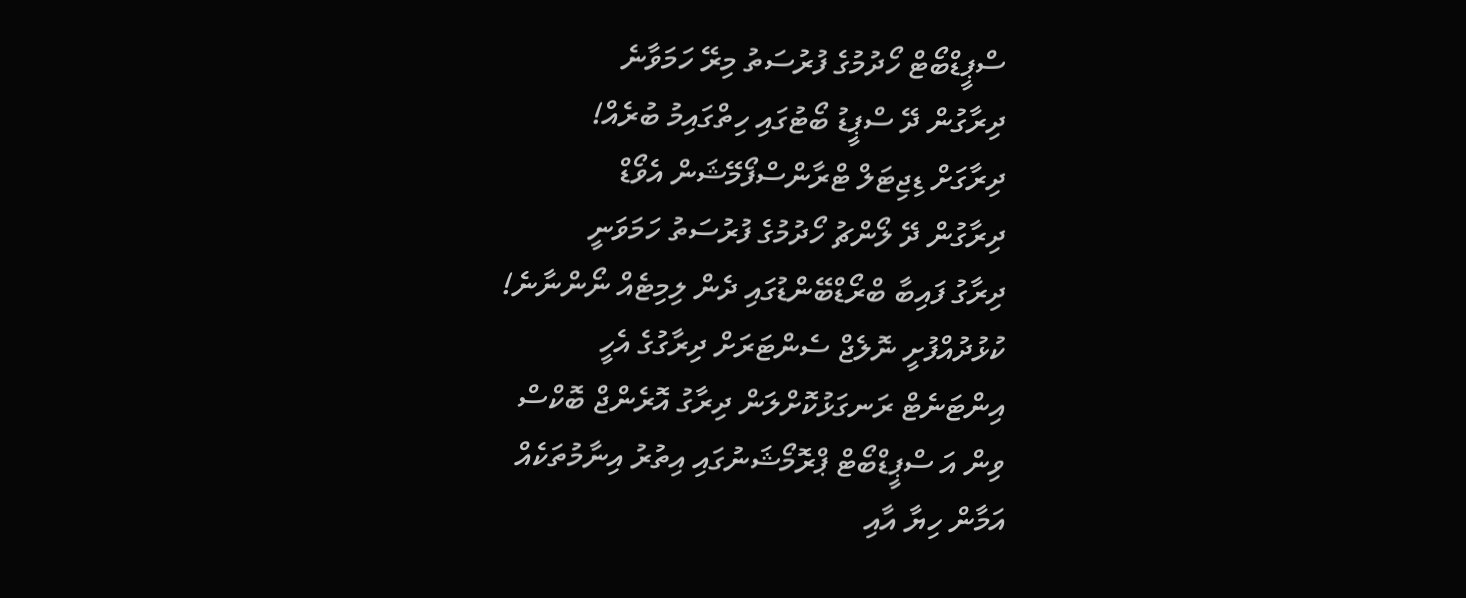ސްޕީޑްބޯޓް ހޯދުމުގެ ފުރުސަތު މިރޭ ހަމަވާނެ
ދިރާގުން ދޭ ސްޕީޑު ބޯޓުގައި ހިތްގައިމު ބުރެއް!
ދިރާގަށް ޑިޖިޓަލް ޓްރާންސްފޯމޭޝަން އެވޯޑް
ދިރާގުން ދޭ ލޯންޗު ހޯދުމުގެ ފުރުސަތު ހަމަވަނީ
ދިރާގު ފައިބާ ބްރޯޑްބޭންޑުގައި ދެން ލިމިޓެއް ނޯންނާނެ!
ކުޅުދުއްފުށީ ނޮލެޖް ސެންޓަރަށް ދިރާގުގެ އެހީ
އިންޓަނެޓް ރަނގަޅުކޮށްލަން ދިރާގު އޮރެންޖް ބޮކްސް
ވިން އަ ސްޕީޑްބޯޓް ޕްރޮމޯޝަނުގައި އިތުރު އިނާމުތަކެއް
އަމާން ހިޔާ އާއި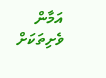އަމާން ވެށިތަކަށް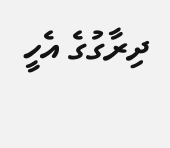ދިރާގުގެ އެހީ